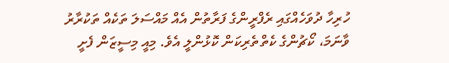ހުރިހާ ދުވަހެއްގައި ރެފްރީންގެ ފަރާތުން އެއް މައްސަލަ ތަކެއް ތަކުރާރު ވާނަމަ، ކޯޗުންގެ ކެތްތެރިކަން ކޮޅުންލީ އެވެ. މިއީ މިސީޒަން ފެށީ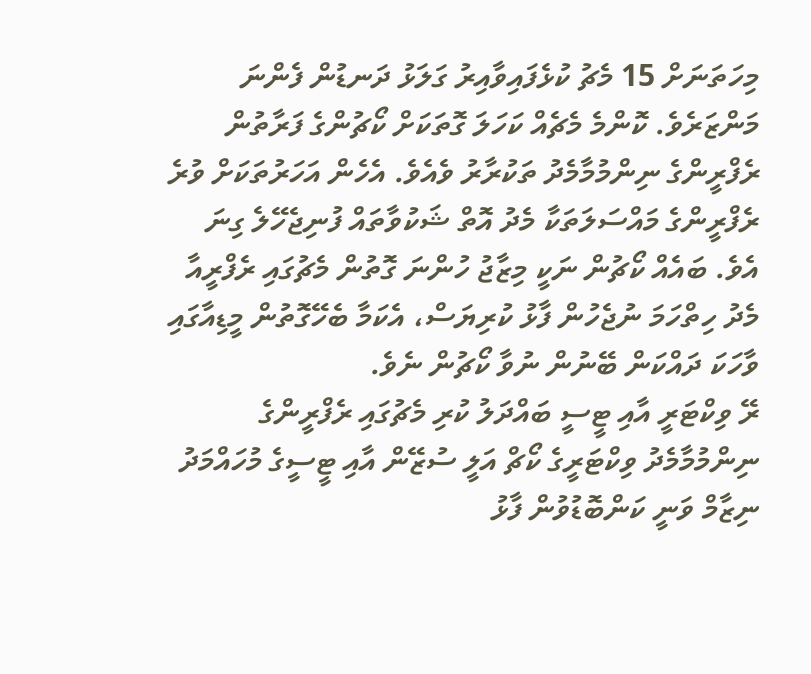މިހަތަނަށް 15 މެޗު ކުޅެފައިވާއިރު ގަލަޅު ދަނޑުން ފެންނަ މަންޒަރެވެ. ކޮންމެ މެޗެއް ކަހަލަ ގޮތަކަށް ކޯޗުންގެ ފަރާތުން ރެފްރީންގެ ނިންމުމާމެދު ތަކުރާރު ވެއެވެ. އެހެން އަހަރުތަކަށް ވުރެ ރެފްރީންގެ މައްސަލަތަކާ މެދު އޮތް ޝަކުވާތައް ފުނިޖެހޭލެ ގިނަ އެވެ. ބައެއް ކޯޗުން ނަކީ މިޒާޖު ހުންނަ ގޮތުން މެޗުގައި ރެފްރީއާ މެދު ހިތްހަމަ ނުޖެހުން ފާޅު ކުރިޔަސް، އެކަމާ ބެހޭގޮތުން މީޑިއާގައި ވާހަކަ ދައްކަން ބޭނުން ނުވާ ކޯޗުން ނެވެ.
ރޭ ވިކްޓަރީ އާއި ޓީސީ ބައްދަލު ކުރި މެޗުގައި ރެފްރީންގެ ނިންމުމާމެދު ވިކްޓަރީގެ ކޯޗް އަލީ ސުޒޭން އާއި ޓީސީގެ މުހައްމަދު ނިޒާމް ވަނީ ކަންބޮޑުވުން ފާޅު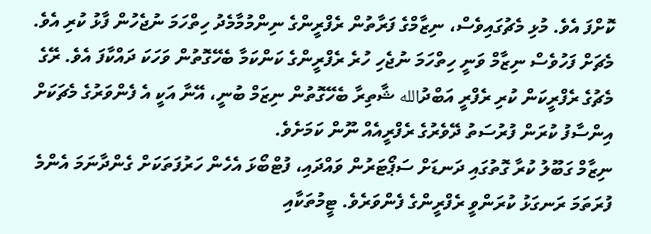ކޮށްފަ އެވެ. މުޅި މެޗުގައިވެސް، ނިޒާމްގެ ފަރާތުން ރެފްރީންގެ ނިންމުމާމެދު ހިތްހަމަ ނުޖެހުން ފާޅު ކުރި އެވެ. މެޗަށް ފަހުވެސް ނިޒާމް ވަނީ ހިތްހަމަ ނުޖެހި ހުރެ ރެފްރީންގެ ކަންކަމާ ބެހޭގޮތުން ވަހަކަ ދައްކާފަ އެވެ. ރޭގެ މެޗުގެ ރެފްރީކަން ކުރި ރެފްރީ އަބްދުالله ޝާތިރާ ބެހޭގޮތުން ނިޒަމް ބުނީ، އޭނާ އަކީ އެ ފެންވަރުގެ މެޗަކަށް އިންސާފު ކުރަން ފުރުސަތު ދޭވެރުގެ ރެފްރީއެއް ނޫން ކަމަށެވެ.
ނިޒާމް ގަބޫލު ކުރާ ގޮތުގައި ދަނޑަށް ސަޕޯޓަރުން ވައްދައި، ފުޓްބޯޅަ އެހެން ހަރުފަތަކަށް ގެންދާނަމަ އެންމެ ފުރަތަމަ ރަނގަޅު ކުރަންވީ ރެފްރީންގެ ފެންވަރެވެ. ޓީމުތަކާއި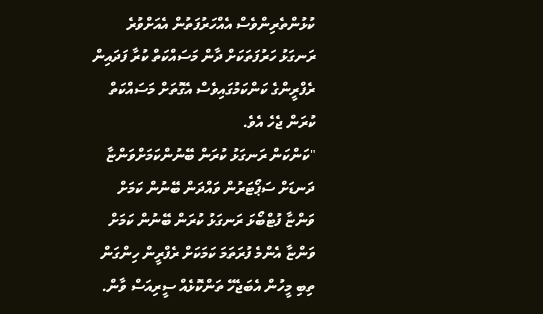ކުޅުންތެރިންވެސް އެއްހަރުފަތުން އެއަށްވުރެ ރަނގަޅު ހަރުފަތަކަށް ދާން މަސައްކަތް ކުރާ ފަދައިން ރެފްރީންގެ ކަންކަމުގައިވެސް އެގޮތަށް މަސައްކަތް ކުރަން ޖެހެ އެވެ.
"ކަންކަން ރަނގަޅު ކުރަން ބޭނުންކަމަށްވަންޏާ ދަނޑަށް ސަޕޯޓަރުން ވައްދަން ބޭނުން ކަމަށް ވަންޏާ ފުޓްބޯޅަ ރަނގަޅު ކުރަން ބޭނުން ކަމަށް ވަންޏާ އެންމެ ފުރަތަމަ ކަމަކަށް ރެފްރީން ހިންގަން ތިބި މީހުން އެބަޖެހޭ ތަންކޮޅެއް ސީރިއަސް ވާން.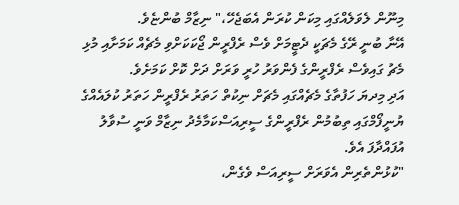މިނޫން ލެވަލެއްގައި މިކަން ކުރަން އެބަޖެހޭ،" ނިޒާމް ބުންޏެވެ.
އޭނާ ބުނީ ރޭގެ މެޗަކީ ދެޓީމަށް ވެސް ރެފްރީން ޖޯކަކަށްވި މެޗެއް ކަމަށާއި މުޅި މެޗު ގައިވެސް ރެފްރީންގެ ފެންވަރު ހުރީ ވަރަށް ދަށް ކޮށް ކަމަށެވެ.
އަދި މިދޔަ ހަފުތާގެ މެޗެއްގައި މެޗަށް ނިކުތް ހަތަރު ރެފްރީން ހަތަރު ކުލައެއްގެ ޔުނީފޯމްގައި ތިބުމުން ރެފްރީންގެ ސީރިއަސްކަމާމެދު ނިޒާމް ވަނީ ސުވާލު އުފައްދާފަ އެވެ.
"ކުޅުންތެރިން އެވަރަށް ސީރިއަސް ވެގެން،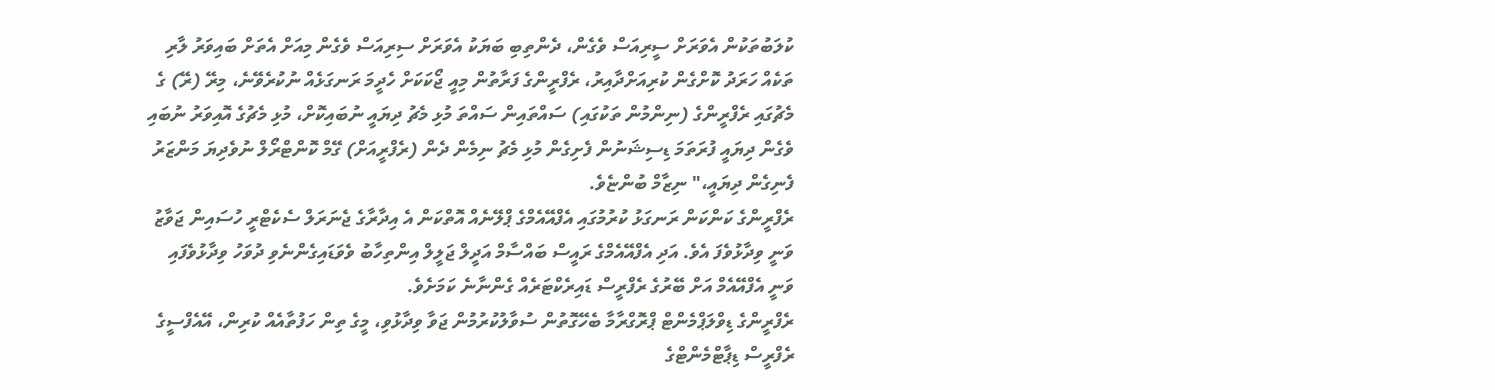ކުލަބުތަކުން އެވަރަށް ސީރިއަސް ވެގެން، ދެންތިބި ބަޔަކު އެވަރަށް ސިރިއަސް ވެގެން މިއަށް އެތަށް ބައިވަރު ލާރި ތަކެއް ހަރަދު ކޮށްގެން ކުރިއަށްދާއިރު، ރެފްރީންގެ ފަރާތުން މިއީ ޖޯކަކަށް ހެދީމަ ރަނގަޅެއް ނުކުރެވޭނެ، މިރޭ (ރޭ) ގެ މެޗުގައި ރެފްރީންގެ (ނިންމުން ތަކުގައި) ސައްތައިން ސައްތަ މުޅި މެޗު ދިޔައީ ނުބައިކޮށް، މުޅި މެޗުގެ އޮއިވަރު ނުބައި ވެގެން ދިޔައީ ފުރަތަމަ ޑިސިޝަނުން ފެށިގެން މުޅި މެޗު ނިމެން ދެން (ރެފްރީއަށް) ގޭމް ކޮންޓްރޯލް ނުވެދިޔަ މަންޒަރު ފެނިގެން ދިޔައީ،" ނިޒާމް ބުންޏެވެ.
ރެފްރީންގެ ކަންކަން ރަނގަޅު ކުރުމުގައި އެފްއޭއެމްގެ ޕްލޭނެއް އޮތްކަން އެ އިދާރާގެ ޖެނަރަލް ސެކެޓްރީ ހުސައިން ޖަވާޒު ވަނީ ވިދާޅުވެފަ އެވެ. އަދި އެފްއޭއެމްގެ ރައީސް ބައްސާމް އަދީލް ޖަލީލް އިންތިހާބު ވެވަޑައިގެންނެވި ދުވަހު ވިދާޅުވެފައި ވަނީ އެފްއޭއެމް އަށް ބޭރުގެ ރެފްރީސް ޑައިރެކްޓަރެއް ގެންނާނެ ކަމަށެވެ.
ރެފްރީންގެ ޑިވްލަޕްމެންޓް ޕްރޮގްރާމާ ބެހޭގޮތުން ސުވާލުކުރުމުން ޖަވާ ވިދާޅުވި، މީގެ ތިން ހަފުތާއެއް ކުރިން، އޭއެފްސީގެ ރެފްރީސް ޑިޕާޓްމެންޓްގެ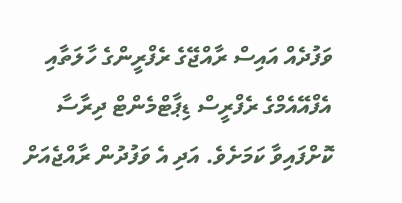ވަފުދެއް އައިސް ރާއްޖޭގެ ރެފްރީންގެ ހާލަތާއި އެފްއޭއެމްގެ ރެފްރީސް ޑިޕާޓްމެންޓް ދިރާސާ ކޮށްފައިވާ ކަމަށެވެ. އަދި އެ ވަފުދުން ރާއްޖެއަށް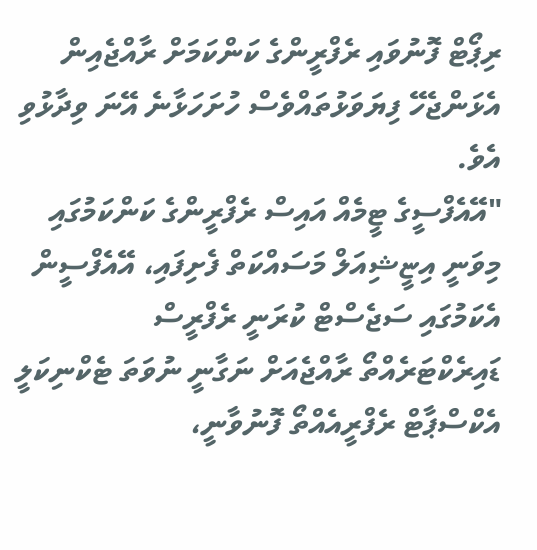ރިޕޯޓް ފޮނުވައި ރެފްރީންގެ ކަންކަމަށް ރާއްޖެއިން އެޅަންޖެހޭ ފިޔަވަޅުތައްވެސް ހުށަހަޅާނެ އޭނަ ވިދާޅުވި އެވެ.
"އޭއެފްސީގެ ޓީމެއް އައިސް ރެފްރީންގެ ކަންކަމުގައި މިވަނީ އިޏީޝިއަލް މަސައްކަތް ފެށިފައި، އޭއެފްސީން އެކަމުގައި ސަޖެސްޓް ކުރަނީ ރެފްރީސް ޑައިރެކްޓަރެއްތޯ ރާއްޖެއަށް ނަގާނީ ނުވަތަ ޓެކްނިކަލީ އެކްސްޕާޓް ރެފްރީއެއްތޯ ފޮނުވާނީ،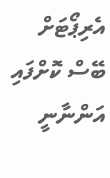އެރިޕޯޓަށް ބޭސް ކޮށްފައި އަންނާނީ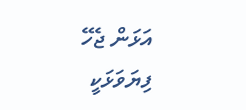އަޅަން ޖެހޭ ފިޔަވަޅަކީ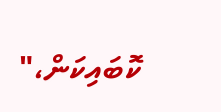ކޮބައިކަން،"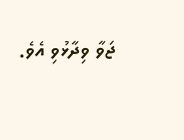ޖަވާ ވިދާޅުވި އެވެ.